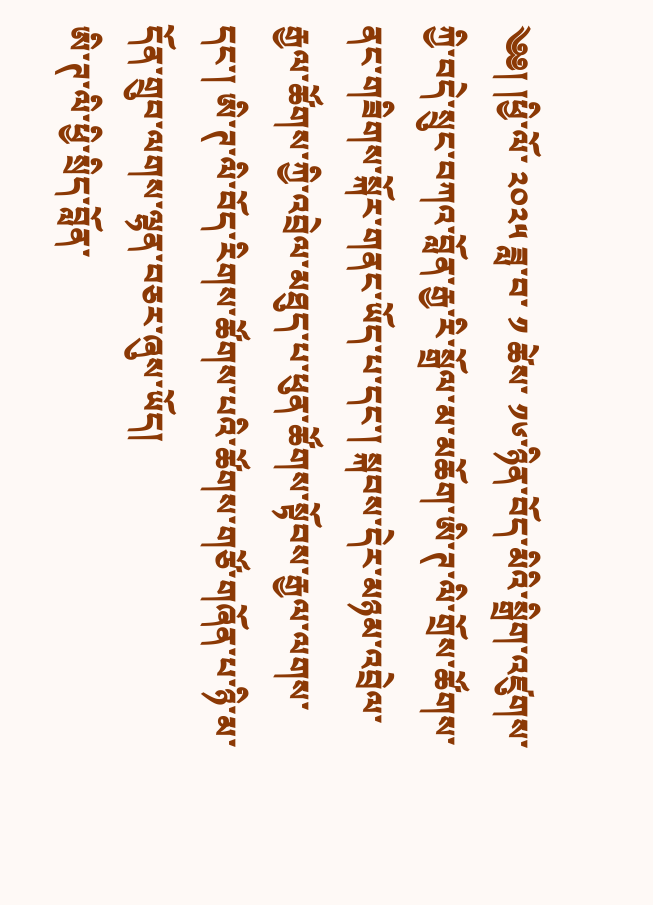༄༅། །ཕྱི་ལོ་ ༢༠༢༥ ཟླ་བ་ ༡ ཚེས་ ༡༦་ཉིན་བོད་མིའི་སྒྲིག་འཛུགས་ཀྱི་བདེ་སྲུང་བཀའ་བློན་རྒྱ་རི་སྒྲོལ་མ་མཆོག་ཨི་ཊ་ལི་གྲོས་ཚོགས་ནང་གཟིགས་སྐོར་གནང་ཡོད་པ་དང་། སྐབས་དེར་མཉམ་འབྲེལ་རྒྱལ་ཚོགས་ཀྱི་འབྲེལ་མཐུད་པ་ཕུན་ཚོགས་སྟོབས་རྒྱལ་ལགས་དང་། ཨི་ཊ་ལི་བོད་རིགས་ཚོགས་པའི་ཚོགས་གཙོ་གཞོན་པ་ཉི་མ་དོན་གྲུབ་ལགས་ལྷན་བཅར་ཞུས་ཡོད།
ཨི་ཊ་ལི་ཕྱི་སྲིད་བློན་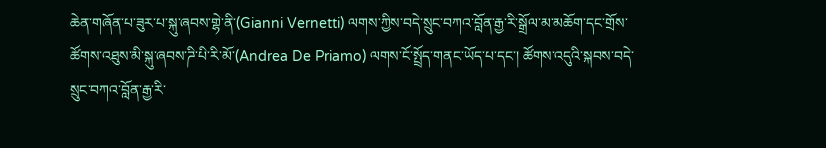ཆེན་གཞོན་པ་ཟུར་པ་སྐུ་ཞབས་གྷེ་ནི་(Gianni Vernetti) ལགས་ཀྱིས་བདེ་སྲུང་བཀའ་བློན་རྒྱ་རི་སྒྲོལ་མ་མཆོག་དང་གྲོས་ཚོགས་འཐུས་མི་སྐུ་ཞབས་ཌི་པི་རི་མོ་(Andrea De Priamo) ལགས་ངོ་སྤྲོད་གནང་ཡོད་པ་དང་། ཚོགས་འདུའི་སྐབས་བདེ་སྲུང་བཀའ་བློན་རྒྱ་རི་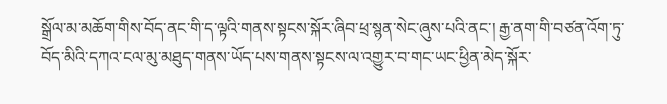སྒྲོལ་མ་མཆོག་གིས་བོད་ནང་གི་ད་ལྟའི་གནས་སྟངས་སྐོར་ཞིབ་ཕྲ་སྙན་སེང་ཞུས་པའི་ནང་། རྒྱ་ནག་གི་བཙན་འོག་ཏུ་བོད་མིའི་དཀའ་ངལ་མུ་མཐུད་གནས་ཡོད་པས་གནས་སྟངས་ལ་འགྱུར་བ་གང་ཡང་ཕྱིན་མེད་སྐོར་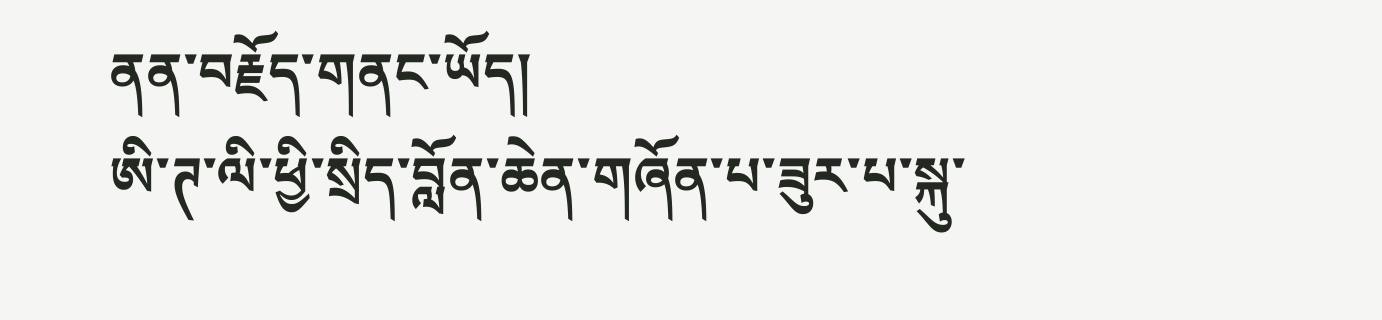ནན་བརྗོད་གནང་ཡོད།
ཨི་ཊ་ལི་ཕྱི་སྲིད་བློན་ཆེན་གཞོན་པ་ཟུར་པ་སྐུ་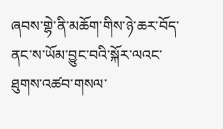ཞབས་གྷེ་ནི་མཆོག་གིས་ཉེ་ཆར་བོད་ནང་ས་ཡོམ་བྱུང་བའི་སྐོར་ལའང་ཐུགས་འཚབ་གསལ་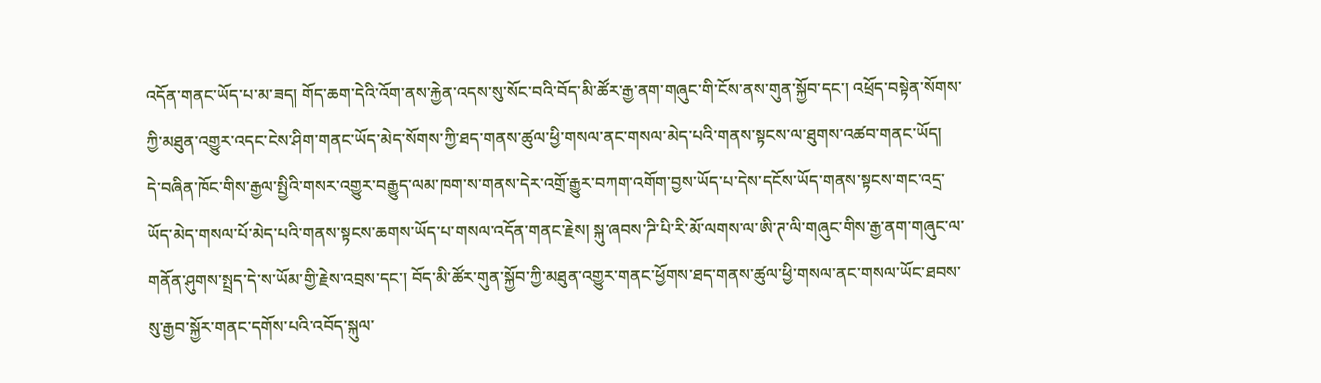འདོན་གནང་ཡོད་པ་མ་ཟད། གོད་ཆག་དེའི་འོག་ནས་རྐྱེན་འདས་སུ་སོང་བའི་བོད་མི་ཚོར་རྒྱ་ནག་གཞུང་གི་ངོས་ནས་གུན་སྐྱོབ་དང་། འཕྲོད་བསྟེན་སོགས་ཀྱི་མཐུན་འགྱུར་འདང་ངེས་ཤིག་གནང་ཡོད་མེད་སོགས་ཀྱི་ཐད་གནས་ཚུལ་ཕྱི་གསལ་ནང་གསལ་མེད་པའི་གནས་སྟངས་ལ་ཐུགས་འཚབ་གནང་ཡོད།
དེ་བཞིན་ཁོང་གིས་རྒྱལ་སྤྱིའི་གསར་འགྱུར་བརྒྱུད་ལམ་ཁག་ས་གནས་དེར་འགྲོ་རྒྱུར་བཀག་འགོག་བྱས་ཡོད་པ་དེས་དངོས་ཡོད་གནས་སྟངས་གང་འདྲ་ཡོད་མེད་གསལ་པོ་མེད་པའི་གནས་སྟངས་ཆགས་ཡོད་པ་གསལ་འདོན་གནང་རྗེས། སྐུ་ཞབས་ཌི་པི་རི་མོ་ལགས་ལ་ཨི་ཊ་ལི་གཞུང་གིས་རྒྱ་ནག་གཞུང་ལ་གནོན་ཤུགས་སྤྲད་དེ་ས་ཡོམ་གྱི་རྗེས་འབྲས་དང་། བོད་མི་ཚོར་གུན་སྐྱོབ་ཀྱི་མཐུན་འགྱུར་གནང་ཕྱོགས་ཐད་གནས་ཚུལ་ཕྱི་གསལ་ནང་གསལ་ཡོང་ཐབས་སུ་རྒྱབ་སྐྱོར་གནང་དགོས་པའི་འབོད་སྐུལ་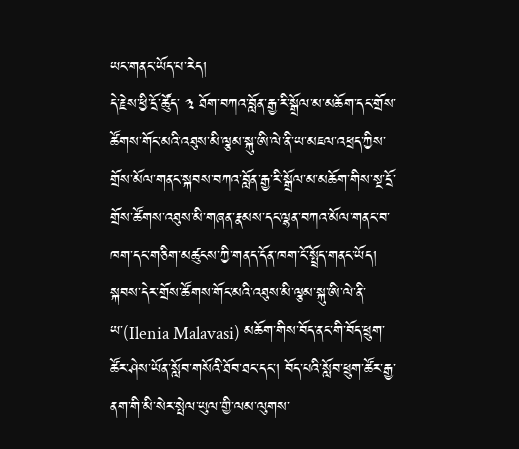ཡང་གནང་ཡོད་པ་རེད།
དེ་རྗེས་ཕྱི་དྲོ་ཚོུད་ ༣ ཐོག་བཀའ་བློན་རྒྱ་རི་སྒྲོལ་མ་མཆོག་དང་གྲོས་ཚོགས་གོང་མའི་འཐུས་མི་ལྕམ་སྐུ་ཨི་ལེ་ནི་ཡ་མཇལ་འཕྲད་ཀྱིས་གྲོས་མོལ་གནང་སྐབས་བཀའ་བློན་རྒྱ་རི་སྒྲོལ་མ་མཆོག་གིས་སྔ་དྲོ་གྲོས་ཚོགས་འཐུས་མི་གཞན་རྣམས་དང་ལྷན་བཀའ་མོལ་གནང་བ་ཁག་དང་གཅིག་མཚུངས་ཀྱི་གནད་དོན་ཁག་ངོ་སྤྲོད་གནང་ཡོད། སྐབས་དེར་གྲོས་ཚོགས་གོང་མའི་འཐུས་མི་ལྕམ་སྐུ་ཨི་ལེ་ནི་ཡ་(Ilenia Malavasi) མཆོག་གིས་བོད་ནང་གི་བོད་ཕྲུག་ཚོར་ཤེས་ཡོན་སློབ་གསོའི་ཐོབ་ཐང་དང་། བོད་པའི་སློབ་ཕྲུག་ཚོར་རྒྱ་ནག་གི་མི་སེར་སྤེལ་ཡུལ་གྱི་ལམ་ལུགས་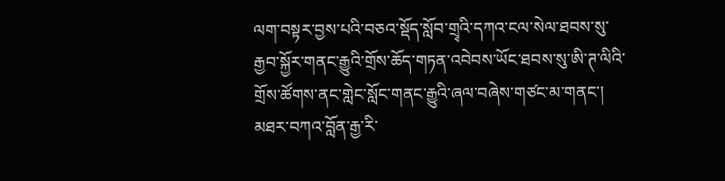ལག་བསྟར་བྱས་པའི་བཅའ་སྡོད་སློབ་གྲྭའི་དཀའ་ངལ་སེལ་ཐབས་སུ་རྒྱབ་སྐྱོར་གནང་རྒྱུའི་གྲོས་ཆོད་གཏན་འབེབས་ཡོང་ཐབས་སུ་ཨི་ཊ་ལིའི་གྲོས་ཚོགས་ནང་གླེང་སློང་གནང་རྒྱུའི་ཞལ་བཞེས་གཙང་མ་གནང་།
མཐར་བཀའ་བློན་རྒྱ་རི་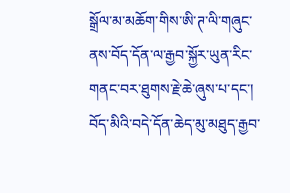སྒྲོལ་མ་མཆོག་གིས་ཨི་ཊ་ལི་གཞུང་ནས་བོད་དོན་ལ་རྒྱབ་སྐྱོར་ཡུན་རིང་གནང་བར་ཐུགས་རྗེ་ཆེ་ཞུས་པ་དང་། བོད་མིའི་བདེ་དོན་ཆེད་མུ་མཐུད་རྒྱབ་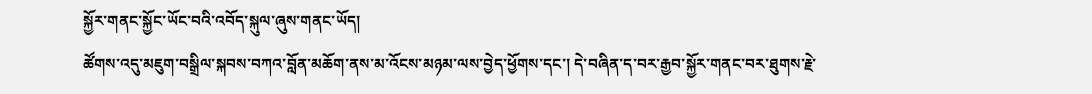སྐྱོར་གནང་སྐྱོང་ཡོང་བའི་འབོད་སྐུལ་ཞུས་གནང་ཡོད།
ཚོགས་འདུ་མཇུག་བསྒྲིལ་སྐབས་བཀའ་བློན་མཆོག་ནས་མ་འོངས་མཉམ་ལས་བྱེད་ཕྱོགས་དང་། དེ་བཞིན་ད་བར་རྒྱབ་སྐྱོར་གནང་བར་ཐུགས་རྗེ་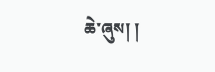ཆེ་ཞུས། །